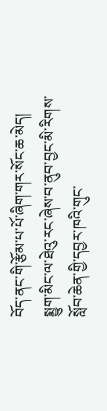བོད་ནང་གི་རྩོམ་པ་པོ་ཞིག་གར་སོང་ཆ་མེད།
སྨྱུག་མིང་ལ་ཐེའུ་རང་ཞེས་བ་ནུབ་བྱང་མི་རིགས་སློབ་ཆེན་གྱི་དབྱར་ཁའི་གུང་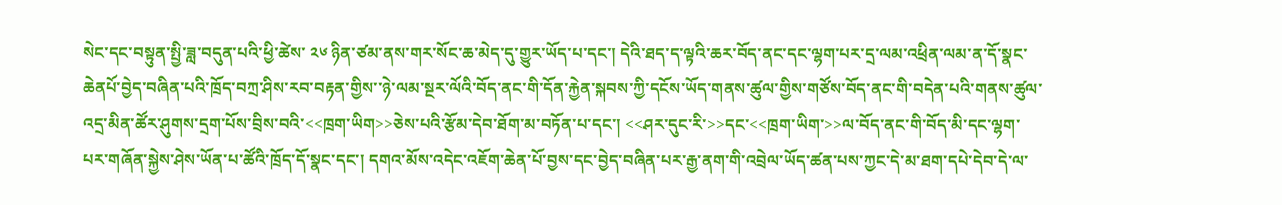སེང་དང་བསྟུན་སྤྱི་ཟླ་བདུན་པའི་ཕྱི་ཚེས་ ༢༦ ཉིན་ཙམ་ནས་གར་སོང་ཆ་མེད་དུ་གྱུར་ཡོད་པ་དང་། དེའི་ཐད་ད་ལྟའི་ཆར་བོད་ནང་དང་ལྷག་པར་དྲ་ལམ་འཕྲིན་ལམ་ན་དོ་སྣང་ཆེནཔོ་བྱེད་བཞིན་པའི་ཁྲོད་བཀྲ་ཤིས་རབ་བརྟན་གྱིས་་ཉེ་ལམ་སྔར་ལོའི་བོད་ནང་གི་དོན་རྐྱེན་སྐབས་ཀྱི་དངོས་ཡོད་གནས་ཚུལ་གྱིས་གཙོས་བོད་ནང་གི་བདེན་པའི་གནས་ཚུལ་འདྲ་མིན་ཚོར་ཤུགས་དྲག་པོས་བྲིས་བའི་<<ཁྲག་ཡིག>>ཅེས་པའི་རྩོམ་དེབ་ཐོག་མ་བཏོན་པ་དང་། <<ཤར་དུང་རི་>>དང་<<ཁྲག་ཡིག་>>ལ་བོད་ནང་གི་བོད་མི་དང་ལྷག་པར་གཞོན་སྐྱེས་ཤེས་ཡོན་པ་ཚོའི་ཁྲོད་དོ་སྣང་དང་། དགའ་མོས་འདེང་འཇོག་ཆེན་པོ་བྱས་དང་བྱེད་བཞིན་པར་རྒྱ་ནག་གི་འབྲེལ་ཡོད་ཚན་པས་ཀྱང་དེ་མ་ཐག་དཔེ་དེབ་དེ་ལ་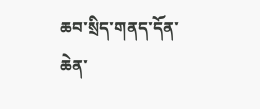ཆབ་སྲིད་གནད་དོན་ཆེན་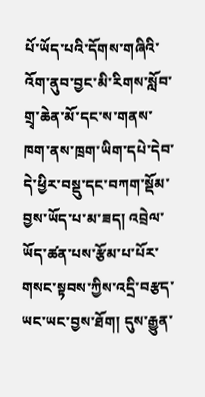པོ་ཡོད་པའི་དོགས་གཞིའི་འོག་ནུབ་བྱང་མི་རིགས་སློབ་གྲྭ་ཆེན་མོ་དང་ས་གནས་ཁག་ནས་ཁྲག་ཡིག་དཔེ་དེབ་དེ་ཕྱིར་བསྡུ་དང་བཀག་སྡོམ་བྱས་ཡོད་པ་མ་ཟད། འབྲེལ་ཡོད་ཚན་པས་རྩོམ་པ་པོར་གསང་སྟབས་ཀྱིས་འདྲི་བརྩད་ཡང་ཡང་བྱས་ཐོག། དུས་རྒྱུན་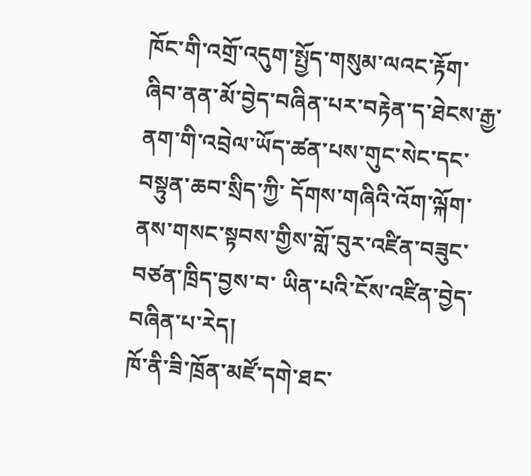ཁོང་གི་འགྲོ་འདུག་སྤྱོད་གསུམ་ལའང་རྟོག་ཞིབ་ནན་མོ་བྱེད་བཞིན་པར་བརྟེན་ད་ཐེངས་རྒྱ་ནག་གི་འབྲེལ་ཡོད་ཚན་པས་གུང་སེང་དང་བསྟུན་ཆབ་སྲིད་ཀྱི་ དོགས་གཞིའི་འོག་ལྐོག་ནས་གསང་སྟབས་གྱིས་གློ་བུར་འཛིན་བཟུང་བཙན་ཁྲིད་བྱས་བ་ ཡིན་པའི་ངོས་འཛིན་བྱེད་བཞིན་པ་རེད།
ཁོ་ནི་ཟི་ཁྲོན་མཛོ་དགེ་ཐང་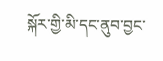སྐོར་གྱི་མི་དང་ནུབ་བྱང་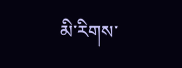མི་རིགས་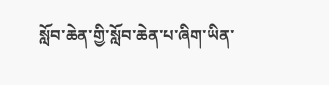སློབ་ཆེན་གྱི་སློབ་ཆེན་པ་ཞིག་ཡིན་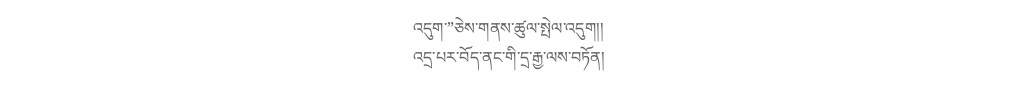འདུག་”ཅེས་གནས་ཚུལ་སྤེལ་འདུག།།
འདྲ་པར་བོད་ནང་གི་དྲ་རྒྱ་ལས་བཏོན།